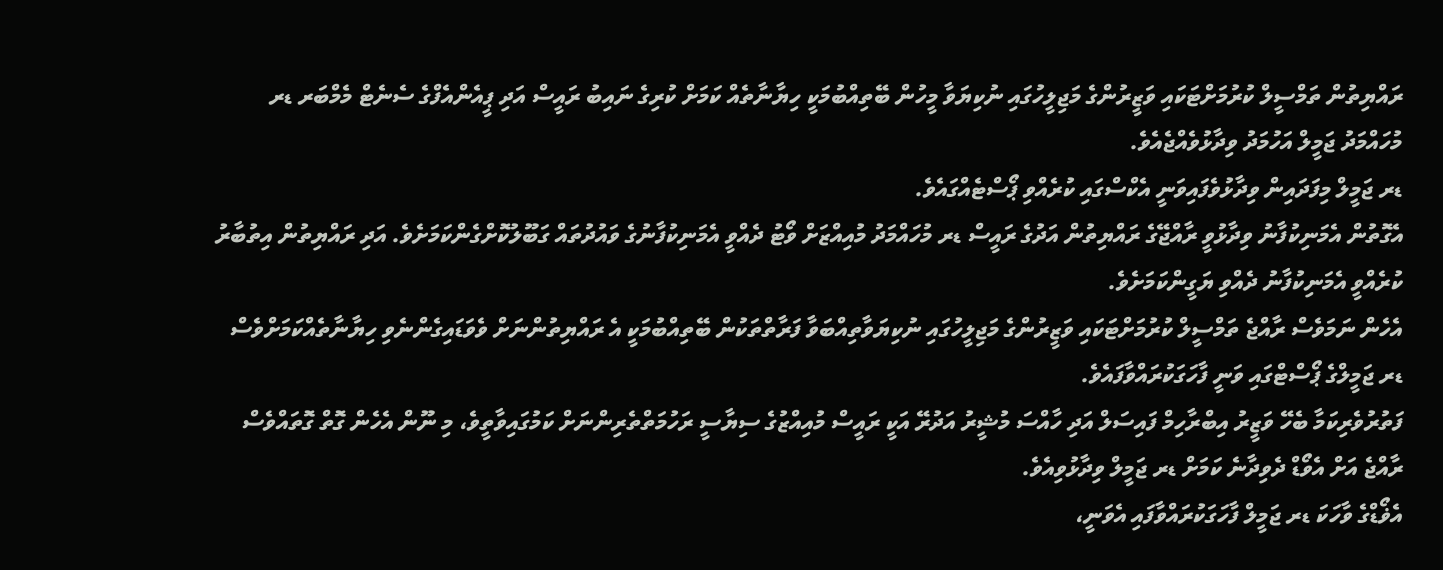ރައްޔިތުން ތަމްސީލް ކުރުމަށްޓަކައި ވަޒީރުންގެ މަޖިލީހުގައި ނުކިޔަވާ މީހުން ބޭތިއްބުމަކީ ހިޔާނާތެއް ކަމަށް ކުރިގެ ނައިބު ރައީސް އަދި ޕީއެންއެފްގެ ސެނެޓް މެމްބަރ ޑރ މުހައްމަދު ޖަމީލް އަހުމަދު ވިދާޅުވެއްޖެއެވެ.
ޑރ ޖަމީލް މިފަދައިން ވިދާޅުވެފައިވަނީ އެކްސްގައި ކުރެއްވި ޕޯސްޓެއްގައެވެ.
އެގޮތުން އެމަނިކުފާނު ވިދާޅުވީ ރާއްޖޭގެ ރައްޔިތުން އަދުގެ ރައީސް ޑރ މުހައްމަދު މުއިއްޒަށް ވޯޓު ދެއްވީ އެމަނިކުފާނުގެ ވައުދުތައް ގަބޫލުކޮށްގެންކަމަށެވެ. އަދި ރައްޔިތުން އިތުބާރު ކުރެއްވީ އެމަނިކުފާނު ދެއްވި ޔަގީންކަމަށެވެ.
އެހެން ނަމަވެސް ރާއްޖެ ތަމްސީލް ކުރުމަށްޓަކައި ވަޒީރުންގެ މަޖިލީހުގައި ނުކިޔަވާތިއްބަވާ ފަރާތްތަކުން ބޭތިއްބުމަކީ އެ ރައްޔިތުންނަށް ވެވަޑައިގެންނެވި ހިޔާނާތެއްކަމަށްވެސް ޑރ ޖަމީލްގެ ޕޯސްޓްގައި ވަނީ ފާހަގަކުރައްވާފައެވެ.
ފަތުރުވެރިކަމާ ބެހޭ ވަޒީރު އިބްރާހިމް ފައިސަލް އަދި ހާއްސަ މުޝީރު އަދުރޭ އަކީ ރައީސް މުއިއްޒުގެ ސިޔާސީ ރަހުމަތްތެރިންނަށް ކަމުގައިވާތީވެ، މި ނޫން އެހެން ގޮތް ގޮތައްވެސް ރާއްޖެ އަށް އެވޯޑް ދެވިދާނެ ކަމަށް ޑރ ޖަމީލް ވިދާޅުވިއެވެ.
އެޥޯޑްގެ ވާހަކަ ޑރ ޖަމީލް ފާހަގަކުރައްވާފައި އެވަނީ،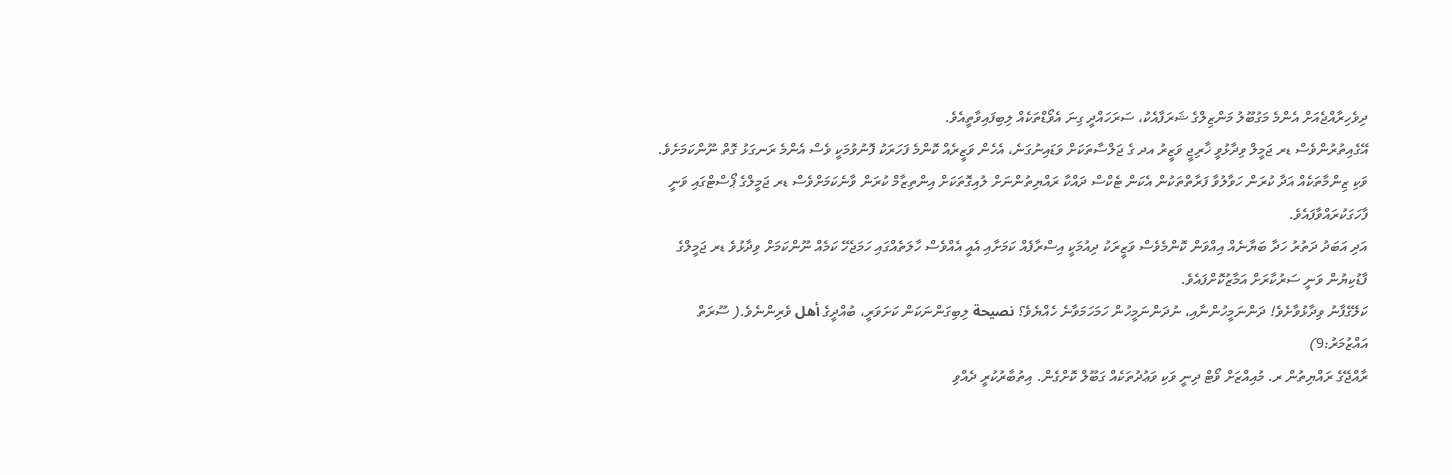ދިވެހިރާއްޖެއަށް އެންމެ މަގުބޫލު މަންޒިލްގެ ޝަރަފާއެކު، ސަރަހައްދީ ގިނަ އެވޯޑްތަކެއް ލިބިފައިވާތީއެވެ.
އޭގެއިތުރުންވެސް ޑރ ޖަމީލް ވިދާޅުވީ ޚާރިޖީ ވަޒީރު އދ ގެ ޖަލްސާތަކަށް ވަޑައިނުގަނެ، އެހެން ވަޒީރެއް ކޮންމެ ފަހަރަކު ފޮނުވުމަކީ ވެސް އެންމެ ރަނގަޅު ގޮތް ނޫންކަމަށެވެ.
ވަކި ޒިންމާތަކެއް އަދާ ކުރަން ހަވާލުވާ ފަރާތްތަކުން އެކަން ޓެކްސް ދައްކާ ރައްޔިތުންނަށް ލުއިގޮތަކަށް އިންތިޒާމް ކުރަން ވާނެކަމަށްވެސް ޑރ ޖަމީލްގެ ޕޯސްޓްގައި ވަނީ ފާހަގަކުރައްވާފައެވެ.
އަދި އަބަދު ދަތުރު ހަދާ ބަޔާނެއް އިއްވަން ކޮންމެވެސް ވަޒީރަކު ދިއުމަކީ އިސްރާފެއް ކަމަށާއި އެއީ އެއްވެސް ހާލަތެއްގައި ހަމަޖެހޭ ކަމެއް ނޫންކަމަށް ވިދާޅުވެ ޑރ ޖަމީލްގެ ފާޑުކިޔުން ވަނީ ސަރުކާރަށް އަމާޒުކޮށްފައެވެ.
ކަލޭގެފާނު ވިދާޅުވާށެވެ! ދަންނަމީހުންނާއި، ނުދަންނަމީހުން ހަމަހަމަވާނެ ހެއްޔެވެ؟ نصيحة ލިބިގަންނަކަން ކަށަވަރީ، ބުއްދީގެ أهل ވެރިންނެވެ.( ސޫރަތް އައްޒުމަރު:9)
ރާއްޖޭގެ ރައްޔިތުން ރ. މުއިއްޒަށް ވޯޓް ދިނީ ވަކި ވަޢުދުތަކެއް ގަބޫލް ކޮށްގެން. އިތުބާރުކުރީ ދެއްވި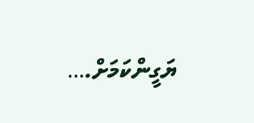ޔަގީންކަމަށް.…